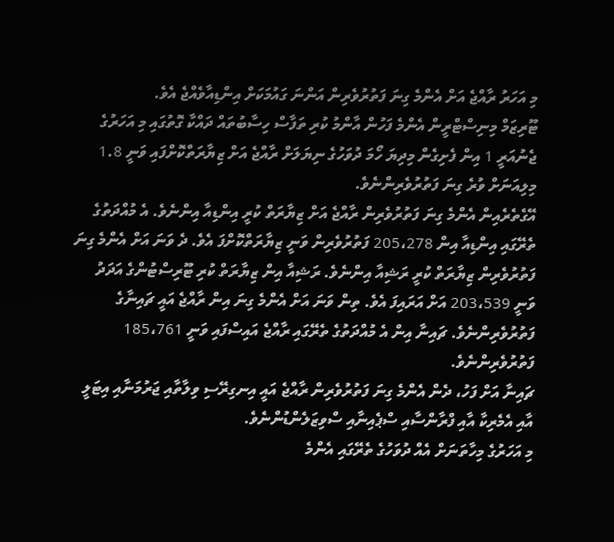މި އަހަރު ރާއްޖެ އަށް އެންމެ ގިނަ ފަތުރުވެރިން އަންނަ ގައުމަކަށް އިންޑިއާވެއްޖެ އެވެ.
ޓޫރިޒަމް މިނިސްޓްރީން އެންމެ ފަހުން އާންމު ކުރި ތަފާސް ހިސާބުތައް ދައްކާ ގޮތުގައި މި އަހަރުގެ ޖެނުއަރީ 1 އިން ފެށިގެން މިދިޔަ ހޯމަ ދުވަހުގެ ނިޔަލަށް ރާއްޖެ އަށް ޒިޔާރަތްކޮށްފައި ވަނީ 1.8 މިލިއަނަށް ވުރެ ގިނަ ފަތުރުވެރިންނެވެ.
އޭގެތެރެއިން އެންމެ ގިނަ ފަތުރުވެރިން ރާއްޖެ އަށް ޒިޔާރަތް ކުރީ އިންޑިއާ އިންނެވެ. އެ މުއްދަތުގެ ތެރޭގައި އިންޑިއާ އިން 205،278 ފަތުރުވެރިން ވަނީ ޒިޔާރަތްކޮށްފަ އެވެ. ދެ ވަނަ އަށް އެންމެ ގިނަ ފަތުރުވެރިން ޒިޔާރަތް ކުރީ ރަޝިއާ އިންނެވެ. ރަޝިއާ އިން ޒިޔާރަތް ކުރި ޓޫރިސްޓުންގެ އަދަދު ވަނީ 203،539 އަށް އަރައިފަ އެވެ. ތިން ވަނަ އަށް އެންމެ ގިނަ އިން ރާއްޖެ އައީ ޗައިނާގެ ފަތުރުވެރިންނެވެ. ޗައިނާ އިން އެ މުއްދަތުގެ ތެރޭގައި ރާއްޖެ އައިސްފައި ވަނީ 185،761 ފަތުރުވެރިންނެވެ.
ޗައިނާ އަށް ފަހު، ދެން އެންމެ ގިނަ ފަތުރުވެރިން ރާއްޖެ އައީ އިނގިރޭސި ވިލާތާއި ޖަރުމަނާއި އިޓަލީ އާއި އެމެރިކާ އާއި ފްރާންސާއި ސްޕެއިނާއި ސްވިޒަލެންޑުންނެވެ.
މި އަހަރުގެ މިހާތަނަށް އެއް ދުވަހުގެ ތެރޭގައި އެންމެ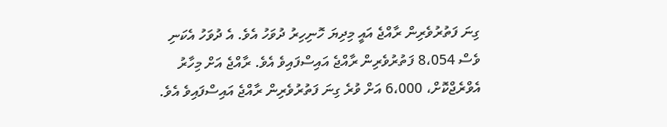ގިނަ ފަތުރުވެރިން ރާއްޖެ އައީ މިދިޔަ ހޮނިހިރު ދުވަހު އެވެ. އެ ދުވަހު އެކަނި ވެސް 8،054 ފަތުރުވެރިން ރާއްޖެ އައިސްފައިވެ އެވެ. ރާއްޖެ އަށް މިހާރު އެވްރެޖްކޮށް، 6،000 އަށް ވުރެ ގިނަ ފަތުރުވެރިން ރާއްޖެ އައިސްފައިވެ އެވެ.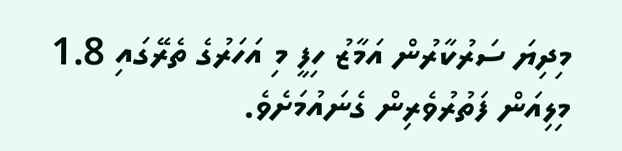މިދިޔަ ސަރުކާރުން އަމާޒު ހިފީ މި އަހަރުގެ ތެރޭގައި 1.8 މިލިއަން ފަތުރުވެރިން ގެނައުމަށެވެ.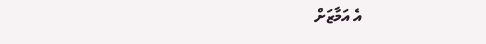އެ އަމާޒަށް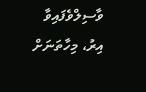ވާސިލްވެފައިވާ އިރު، މިހާތަނަށް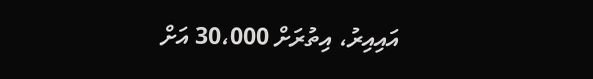އައިއިރު، އިތުރަށް 30،000 އަށް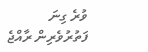ވުރެ ގިނަ ފަތުރުވެރިން ރާއްޖެ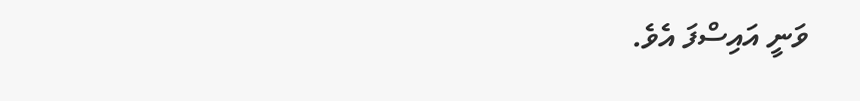ވަނީ އައިސްފަ އެވެ.